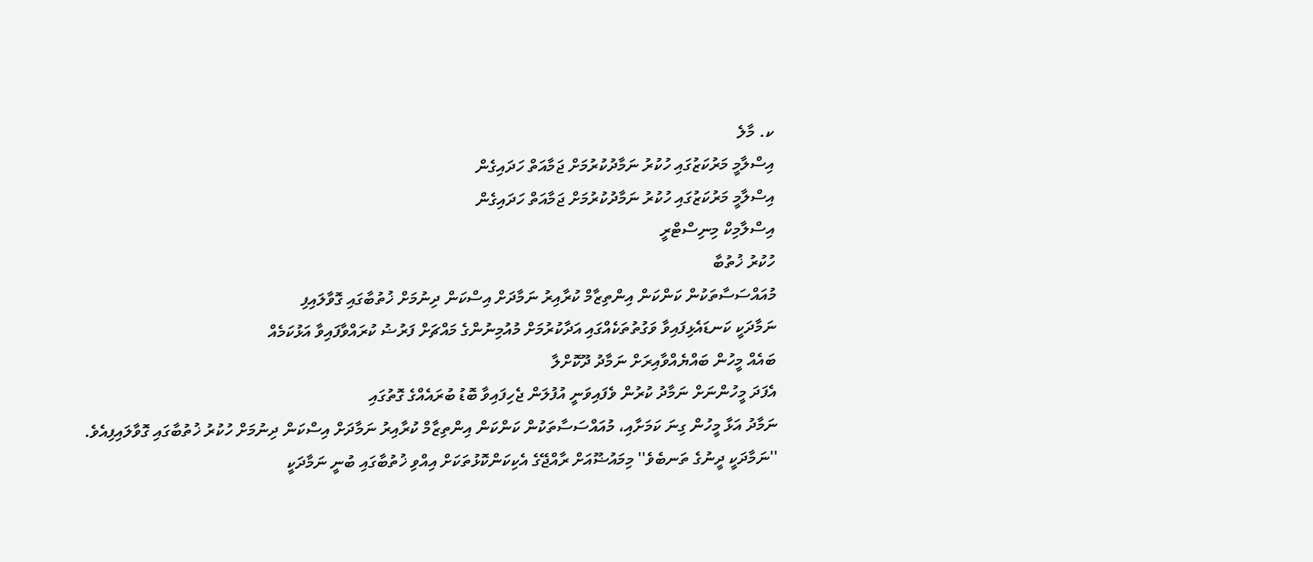ކ. މާލެ
އިސްލާމީ މަރުކަޒުގައި ހުކުރު ނަމާދުކުރުމަށް ޖަމާއަތް ހަދައިގެން
އިސްލާމީ މަރުކަޒުގައި ހުކުރު ނަމާދުކުރުމަށް ޖަމާއަތް ހަދައިގެން
އިސްލާމިކް މިނިސްޓްރީ
ހުކުރު ޚުތުބާ
މުއައްސަސާތަކުން ކަންކަން އިންތިޒާމް ކުރާއިރު ނަމާދަށް އިސްކަން ދިނުމަށް ޚުތުބާގައި ގޮވާލައިފި
ނަމާދަކީ ކަނޑައެޅިފައިވާ ވަގުތުތަކެއްގައި އަދާކުރުމަށް މުއުމިނުންގެ މައްޗަށް ފަރުޟު ކުރައްވާފައިވާ އަޅުކަމެއް
ބައެއް މީހުން ބައްޔެއްވާއިރަށް ނަމާދު ދޫކޮށްލާ
އެފަދަ މީހުންނަށް ނަމާދު ކުރުން ވެފައިވަނީ އުފުލަން ޖެހިފައިވާ ބޮޑު ބުރައެއްގެ ގޮތުގައި
ނަމާދު އަޅާ މީހުން ގިނަ ކަމަށާއި، މުއައްސަސާތަކުން ކަންކަން އިންތިޒާމް ކުރާއިރު ނަމާދަށް އިސްކަން ދިނުމަށް ހުކުރު ޚުތުބާގައި ގޮވާލައިފިއެވެ.
''ނަމާދަކީ ދީނުގެ ތަނބެވެ'' މިމައުޟޫއަށް ރާއްޖޭގެ އެކިކަންކޮޅުތަކަށް އިއްވި ޚުތުބާގައި ބުނީ ނަމާދަކީ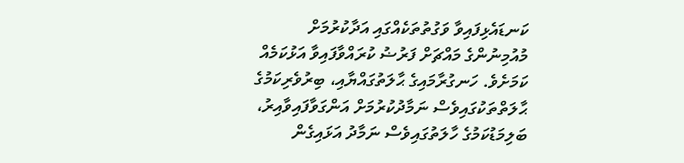ކަނޑައެޅިފައިވާ ވަގުތުތަކެއްގައި އަދާކުރުމަށް މުއުމިނުންގެ މައްޗަށް ފަރުޟު ކުރައްވާފައިވާ އަޅުކަމެއް ކަމަށެވެ. ހަނގުރާމައިގެ ޙާލަތުގައްޔާއި، ބިރުވެރިކަމުގެ ޙާލަތްތަކުގައިވެސް ނަމާދުކުރުމަށް އަންގަވާފައިވާއިރު، ބަލިމަޑުކަމުގެ ހާލަތުގައިވެސް ނަމާދު އަޅައިގެން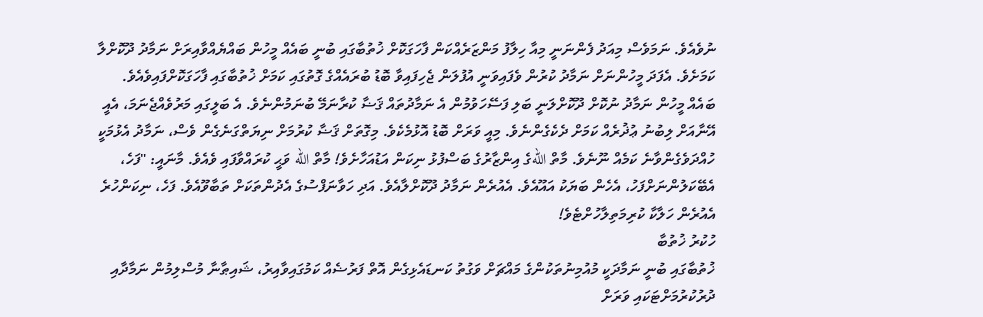ނުވެއެވެ. ނަމަވެސް މިއަދު ފެންނަނީ މިއާ ހިލާފު މަންޒަރެއްކަން ފާހަގަކޮށް ޚުތުބާގައި ބުނީ ބައެއް މީހުން ބައްޔެއްވާއިރަށް ނަމާދު ދޫކޮށްލާ ކަމަށެވެ. އެފަދަ މީހުންނަށް ނަމާދު ކުރުން ވެފައިވަނީ އުފުލަން ޖެހިފައިވާ ބޮޑު ބުރައެއްގެ ގޮތުގައި ކަމަށް ޚުތުބާގައި ފާހަގަކޮށްފައިވެއެވެ.
ބައެއް މީހުން ނަމާދު ނުކޮށް ދޫކޮށްލަނީ ބަލި ފަސޭހަވުމުން އެ ނަމާދުތައް ޤަޟާ ކުރާނަމޭ ބުނަމުންނެވެ. އެ ބަލީގައި މަރުވެއްޖެނަމަ، އެއީ އޭނާއަށް ލިބުނު ޢުޛުރެއް ކަމަށް ދެކެގެންނެވެ. މިއީ ވަރަށް ބޮޑު އޮޅުމެކެވެ. މިގޮތަށް ޤަޟާ ކުރުމަށް ނިޔަތްގަނެގެން ވެސް، ނަމާދު އެޅުމަކީ ހުއްދަވެގެންވާނެ ކަމެއް ނޫނެވެ. މާތް اللهގެ އިންޒާރުގެ ބަސްފުޅު ނިކަން އަޑުއަހާށެވެ! މާތް الله ވަޙީ ކުރައްވާފައި ވެއެވެ. މާނައީ: "ފަހެ، އެބޭކަލުންނަށްފަހު، އެހެން ބަޔަކު އައޫއެވެ. އެއުރެން ނަމާދު ދޫކޮށްލާއެވެ. އަދި ހަވާނަފްސުގެ އެދުންތަކަށް ތަބާވޫއެވެ. ފަހެ، ނިކަންހުރެ އެއުރެން ހަލާކާ ކުރިމަތިލާހުށްޓެވެ!
ހުކުރު ޚުތުބާ
ޚުތުބާގައި ބުނީ ނަމާދަކީ މުއުމިނުތަކުންގެ މައްޗަށް ވަގުތު ކަނޑައެޅިގެން އޮތް ފަރުޟެއް ކަމުގައިވާއިރު، ޝައިޠާނާ މުސްލިމުން ނަމާދާއި ދުރުކުރުމަށްޓަކައި ވަރަށް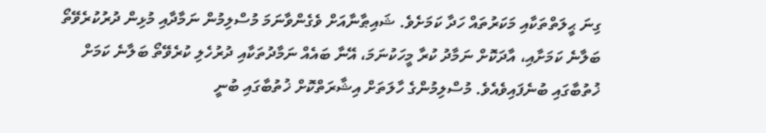ގިނަ ޙީލަތްތަކާއި މަކަރުތައް ހަދާ ކަމަށެވެ. ޝައިޠާނާއަށް ވެގެންވާނަމަ މުސްލިމުން ނަމާދާއި މުޅިން ދުރުކުރެވޭތޯ ބަލާނެ ކަމަށާއި، އާދަކޮށް ނަމާދު ކުރާ މީހަކުނަމަ، އޭނާ ބައެއް ނަމާދުތަކާއި ދުރުހެލި ކުރެވޭތޯ ބަލާނެ ކަމަށް ޚުތުބާގައި ބުނެފައިވެއެވެ. މުސްލިމުންގެ ހާލަތަށް އިޝާރަތްކޮށް ޚުތުބާގައި ބުނީ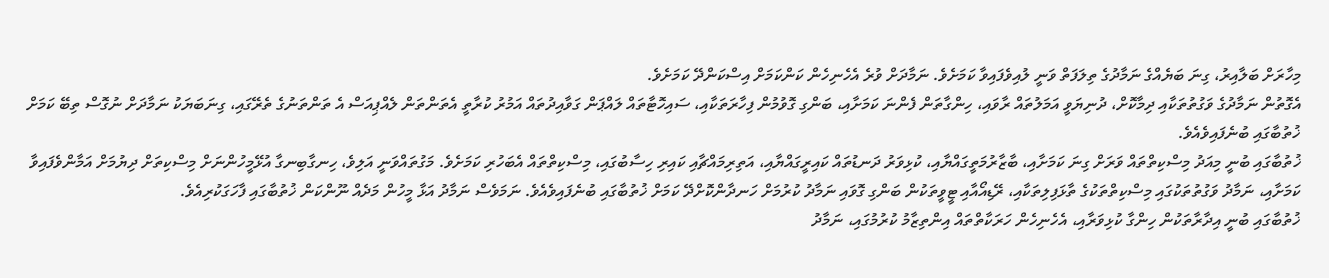މިހާރަށް ބަލާއިރު، ގިނަ ބަޔެއްގެ ނަމާދުގެ ތިލަފަތް ވަނީ ލުއިވެފައިވާ ކަމަށެވެ. ނަމާދަށް ވުރެ އެހެނިހެން ކަންކަމަށް އިސްކަންދޭ ކަމަށެވެ.
އެގޮތުން ނަމާދުގެ ވަގުތުތަކާއި ދިމާކޮށް، ދުނިޔަވީ އަމަލުތައް ރާވައި، ހިންގާތަން ފެންނަ ކަމަށާއި، ބަންގި ގޮވުމުން ފިހާރަތަކާއި، ސައިހޮޓާތައް ލައްޕަން ގަވާއިދުތައް އަމުރު ކުރާތީ އެތަންތަން ލެއްޕިއަސް އެ ތަންތަނުގެ ތެރޭގައި، ގިނަބަޔަކު ނަމާދަށް ނުގޮސް ތިބޭ ކަމަށް ޚުތުބާގައި ބުނެފައިވެއެވެ.
ޚުތުބާގައި ބުނީ މިއަދު މިސްކިތްތައް ވަރަށް ގިނަ ކަމަށާއި، ބާޒާރުމަތީގައްޔާއި، ކުޅިވަރު ދަނޑުތައް ކައިރީގައްޔާއި، އަތިރިމައްޗާއި ކައިރި ހިސާބުގައި، މިސްކިތްތައް އެބަހުރި ކަމަށެވެ. މަގުތައްވަނީ އަލިވެ، ހިނގާބިނގާ އުޅޭމީހުންނަށް މިސްކިތަށް ދިޔުމަށް އަމާންވެފައިވާ ކަމަށާއި، ނަމާދު ވަގުތުތަކުގައި މިސްކިތްތަކުގެ ތާޅަފިލިތަކާއި، ރޭޑިއޯއާއި ޓީވީތަކުން ބަންގި ގޮވައި ނަމާދު ކުރުމަށް ހަނދާންކޮށްދޭ ކަމަށް ޚުތުބާގައި ބުނެފައިވެއެވެ. ނަމަވެސް ނަމާދު އަޅާ މީހުން މަދެއް ނޫންކަން ޚުތުބާގައި ފާހަގަކުރިއެވެ.
ޚުތުބާގައި ބުނީ އިދާރާތަކުން ހިންގާ ކުޅިވަރާއި، އެހެނިހެން ހަރަކާތްތައް އިންތިޒާމު ކުރުމުގައި، ނަމާދު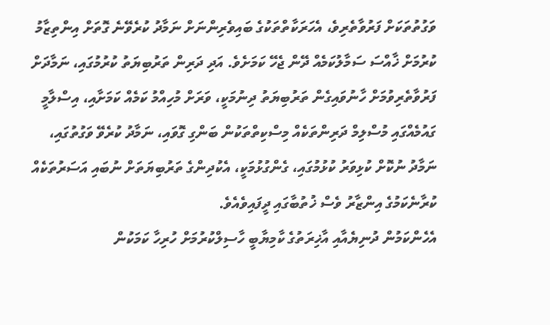ވަގުތުތަކަށް ފަރުވާތެރިވެ، އެހަރަކާތްތަކުގެ ބައިވެރިންނަށް ނަމާދު ކުރެވޭނެ ގޮތަށް އިންތިޒާމު ކުރުމަށް ޚާއްސަ ސަމާލުކަމެއް ދޭން ޖެހޭ ކަމަށެވެ. އަދި ދަރިން ތަރުބިޔަތު ކުރުމުގައި، ނަމާދަށް ފަރުވާތެރިވުމަށް ހާނުވައިގެން ތަރުބިޔަތު ދިނުމަކީ، ވަރަށް މުހިއްމު ކަމެއް ކަމަށާއި، އިސްލާމީ ގައުމެއްގައި މުސްލިމް ދަރިންތަކެއް މިސްކިތްތަކުން ބަންގި ގޮވައި، ނަމާދު ކުރެވޭ ވަގުތުގައި، ނަމާދު ނުކޮށް ކުޅިވަރު ކުޅުމުގައި، ގެންގުޅުމަކީ، އެކުދިންގެ ތަރުބިޔަތަށް ނުބައި އަސަރުތަކެއް ކުރާނެކަމުގެ އިންޒާރު ވެސް ޚުތުބާގައި ދީފައިވެއެވެ.
އެހެންކަމުން ދުނިޔެއާއި އާޚިރަތުގެ ކާމިޔާބީ ހާސިލްކުރުމަށް ހުރިހާ ކަމަކުން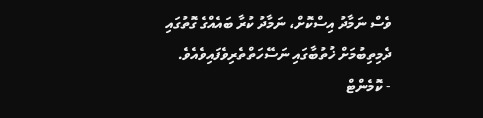ވެސް ނަމާދު އިސްކޮށް، ނަމާދު ކުރާ ބައެއްގެ ގޮތުގައި ދެމިތިބުމަށް ޚުތުބާގައި ނަސޭހަތްތެރިވެފައިވެއެވެ.
- ކޮމެންޓް